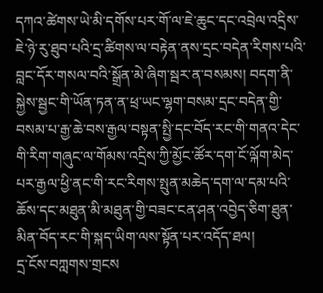དཀའ་ཚེགས་ཡེ་མི་དགོས་པར་གོ་ལ་ཇེ་ཆུང་དང་འབྲེལ་འདྲིས་ཇེ་ཉེ་རུ་ཐུབ་པའི་དྲ་ཚིགས་ལ་བརྟེན་ནས་དྲང་བདེན་རིགས་པའི་བླང་དོར་གསལ་བའི་སྒྲོན་མེ་ཞིག་སྦར་ན་བསམས། བདག་ནི་སྐྱེས་སྦྱང་གི་ཡོན་ཏན་ན་ཕྲ་ཡང་ལྷག་བསམ་དྲང་བདེན་གྱི་བསམ་པ་རྒྱ་ཆེ་བས་རྒྱལ་བསྟན་སྤྱི་དང་བོད་རང་གི་གནའ་དེང་གི་རིག་གཞུང་ལ་གོམས་འདྲིས་ཀྱི་མྱོང་ཚོར་དག་ངོ་ལྐོག་མེད་པར་རྒྱལ་ཕྱི་ནང་གི་རང་རིགས་སྤུན་མཆེད་དག་ལ་དམ་པའི་ཆོས་དང་མཐུན་མི་མཐུན་གྱི་བཟང་ངན་ཤན་འབྱེད་ཅིག་ཐུན་མིན་བོད་རང་གི་སྐད་ཡིག་ལས་སྟོན་པར་འདོད་ཐལ།
དྲ་ངོས་བཀླགས་གྲངས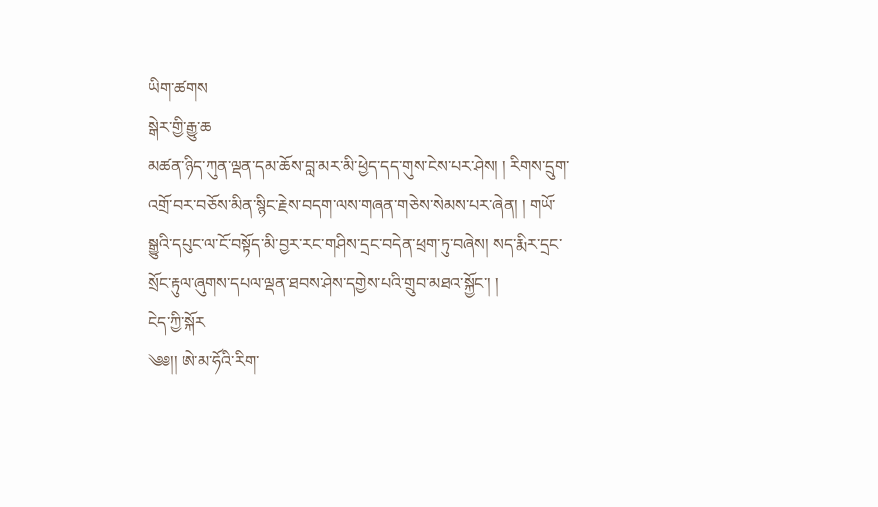ཡིག་ཚགས
སྒེར་གྱི་རྒྱུ་ཆ
མཚན་ཉིད་ཀུན་ལྡན་དམ་ཆོས་བླ་མར་མི་ཕྱེད་དད་གུས་ངེས་པར་ཤེས། ། རིགས་དྲུག་འགྲོ་བར་བཅོས་མིན་སྙིང་རྗེས་བདག་ལས་གཞན་གཅེས་སེམས་པར་ཞེན། ། གཡོ་སྒྱུའི་དཔུང་ལ་ངོ་བསྟོད་མི་བྱར་རང་གཤིས་དྲང་བདེན་ཕྲག་ཏུ་བཞེས། སད་རྨིར་དྲང་སྲོང་རྟུལ་ཞུགས་དཔལ་ལྡན་ཐབས་ཤེས་དགྱེས་པའི་གྲུབ་མཐའ་སྐྱོང་། །
ངེད་ཀྱི་སྐོར
༄༅།། ཨེ་མ་ཧོའི་རིག་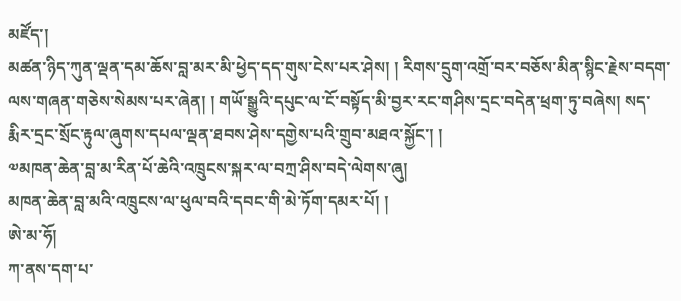མཛོད་།
མཚན་ཉིད་ཀུན་ལྡན་དམ་ཆོས་བླ་མར་མི་ཕྱེད་དད་གུས་ངེས་པར་ཤེས། ། རིགས་དྲུག་འགྲོ་བར་བཅོས་མིན་སྙིང་རྗེས་བདག་ལས་གཞན་གཅེས་སེམས་པར་ཞེན། ། གཡོ་སྒྱུའི་དཔུང་ལ་ངོ་བསྟོད་མི་བྱར་རང་གཤིས་དྲང་བདེན་ཕྲག་ཏུ་བཞེས། སད་རྨིར་དྲང་སྲོང་རྟུལ་ཞུགས་དཔལ་ལྡན་ཐབས་ཤེས་དགྱེས་པའི་གྲུབ་མཐའ་སྐྱོང་། །
༧མཁན་ཆེན་བླ་མ་རིན་པོ་ཆེའི་འཁྲུངས་སྐར་ལ་བཀྲ་ཤིས་བདེ་ལེགས་ཞུ།
མཁན་ཆེན་བླ་མའི་འཁྲུངས་ལ་ཕུལ་བའི་དབང་གི་མེ་ཏོག་དམར་པོ། །
ཨེ་མ་ཧོ།
ཀ་ནས་དག་པ་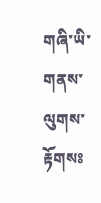གཞི་ཡི་གནས་ལུགས་རྟོགསཿ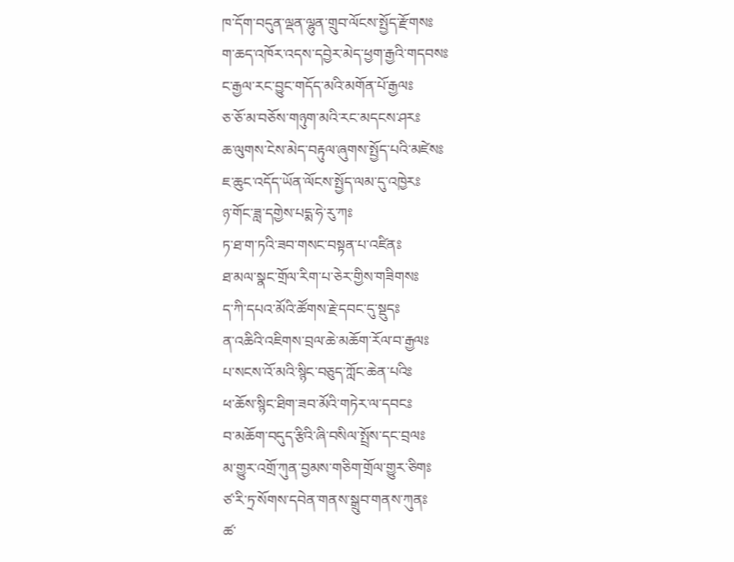ཁ་དོག་བདུན་ལྡན་ལྷུན་གྲུབ་ལོངས་སྤྱོད་རྫོགསཿ
ག་ཆད་འཁོར་འདས་དབྱེར་མེད་ཕྱག་རྒྱའི་གདབསཿ
ང་རྒྱལ་རང་བྱུང་གདོད་མའི་མགོན་པོ་རྒྱལཿ
ཅ་ཅོ་མ་བཅོས་གཉུག་མའི་རང་མདངས་ཤརཿ
ཆ་ལུགས་ངེས་མེད་བརྟུལ་ཞུགས་སྤྱོད་པའི་མཛེསཿ
ཇ་ཆུང་འདོད་ཡོན་ལོངས་སྤྱོད་ལམ་དུ་འཁྱེརཿ
ཉ་གོང་ཟླ་དགྱེས་པདྨ་ཧེ་རུ་ཀཿ
ཏ་ཐ་ག་ཏའི་ཟབ་གསང་བསྟན་པ་འཛིནཿ
ཐ་མལ་སྣང་གྲོལ་རིག་པ་ཅེར་གྱིས་གཟིགསཿ
ད་ཀི་དཔའ་མོའི་ཚོགས་རྗེ་དབང་དུ་སྡུདཿ
ན་འཆིའི་འཇིགས་བྲལ་ཆེ་མཆོག་རོལ་བ་རྒྱལཿ
པ་སངས་འོ་མའི་སྙིང་བཅུད་ཀློང་ཆེན་པའིཿ
ཕ་ཆོས་སྙིང་ཐིག་ཟབ་མོའི་གཏེར་ལ་དབངཿ
བ་མཆོག་བདུད་རྩིའི་ཞི་བསིལ་སྤྲོས་དང་བྲལཿ
མ་གྱུར་འགྲོ་ཀུན་བྱམས་གཅིག་གྲོལ་གྱུར་ཅིགཿ
ཙ་རི་ཏྲ་སོགས་དབེན་གནས་སྒྲུབ་གནས་ཀུནཿ
ཚ་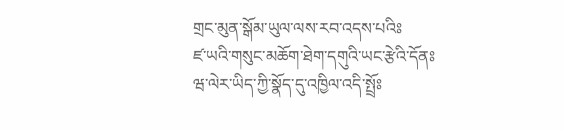གྲང་མུན་སྒོམ་ཡུལ་ལས་རབ་འདས་པའིཿ
ཛ་ཡའི་གསུང་མཆོག་ཐེག་དགུའི་ཡང་རྩེའི་དོནཿ
ཝ་ལེར་ཡིད་ཀྱི་སྣོད་དུ་འཁྱིལ་འདི་སྤྲོཿ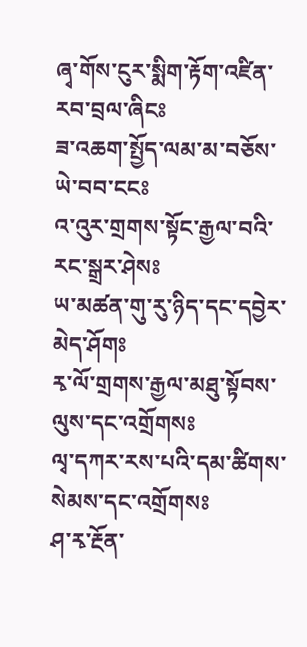ཞྭ་གོས་ངུར་སྨིག་རྟོག་འཛིན་རབ་བྲལ་ཞིངཿ
ཟ་འཆག་སྤྱོད་ལམ་མ་བཅོས་ཡེ་བབ་ངངཿ
འ་འུར་གྲགས་སྟོང་རྒྱལ་བའི་རང་སྒྲར་ཤེསཿ
ཡ་མཚན་གུ་རུ་ཉིད་དང་དབྱེར་མེད་ཤོགཿ
རྭ་ལོ་གྲགས་རྒྱལ་མཐུ་སྟོབས་ལུས་དང་འགྲོགསཿ
ལྭ་དཀར་རས་པའི་དམ་ཚིགས་སེམས་དང་འགྲོགསཿ
ཤ་རྭ་རྔོན་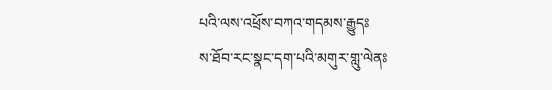པའི་ལས་འཕྲོས་བཀའ་གདམས་རྒྱུདཿ
ས་ཐོབ་རང་སྣང་དག་པའི་མགུར་གླུ་ལེནཿ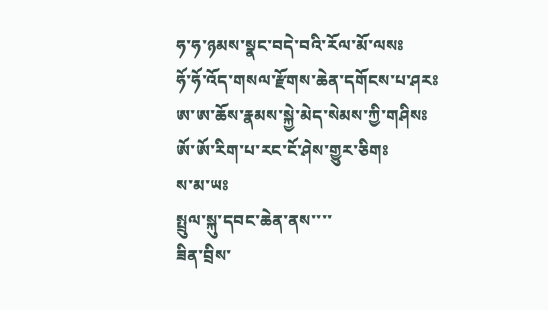ཧ་ཧ་ཉམས་སྣང་བདེ་བའི་རོལ་མོ་ལསཿ
ཧོ་ཧོ་འོད་གསལ་རྫོགས་ཆེན་དགོངས་པ་ཤརཿ
ཨ་ཨ་ཆོས་རྣམས་སྐྱེ་མེད་སེམས་ཀྱི་གཤིསཿ
ཨོ་ཨོ་རིག་པ་རང་ངོ་ཤེས་གྱུར་ཅིགཿ
ས་མ་ཡཿ
སྤྲུལ་སྐུ་དབང་ཆེན་ནས་་་་
ཟིན་བྲིས་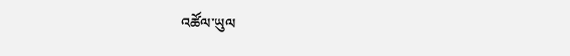འཚོལ་ཡུལ